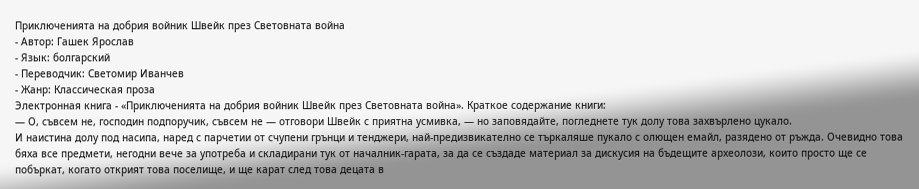Приключенията на добрия войник Швейк през Световната война
- Автор: Гашек Ярослав
- Язык: болгарский
- Переводчик: Светомир Иванчев
- Жанр: Классическая проза
Электронная книга - «Приключенията на добрия войник Швейк през Световната война». Краткое содержание книги:
— О, съвсем не, господин подпоручик, съвсем не — отговори Швейк с приятна усмивка, — но заповядайте, погледнете тук долу това захвърлено цукало.
И наистина долу под насипа, наред с парчетии от счупени грънци и тенджери, най-предизвикателно се търкаляше пукало с олющен емайл, разядено от ръжда. Очевидно това бяха все предмети, негодни вече за употреба и складирани тук от началник-гарата, за да се създаде материал за дискусия на бъдещите археолози, които просто ще се побъркат, когато открият това поселище, и ще карат след това децата в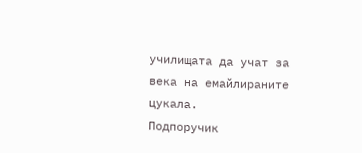училищата да учат за века на емайлираните цукала.
Подпоручик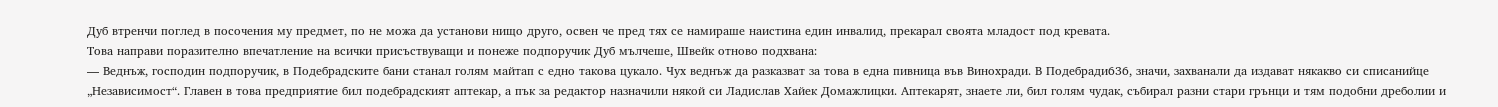Дуб втренчи поглед в посочения му предмет, по не можа да установи нищо друго, освен че пред тях се намираше наистина един инвалид, прекарал своята младост под кревата.
Това направи поразително впечатление на всички присъствуващи и понеже подпоручик Дуб мълчеше, Швейк отново подхвана:
— Веднъж, господин подпоручик, в Подебрадските бани станал голям майтап с едно такова цукало. Чух веднъж да разказват за това в една пивница във Винохради. В Подебради636, значи, захванали да издават някакво си списанийце „Независимост“. Главен в това предприятие бил подебрадският аптекар, а пък за редактор назначили някой си Ладислав Хайек Домажлицки. Аптекарят, знаете ли, бил голям чудак, събирал разни стари грънци и тям подобни дреболии и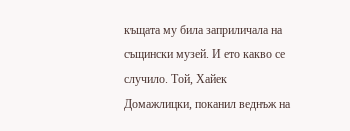къщата му била заприличала на същински музей. И ето какво се случило. Той, Хайек Домажлицки, поканил веднъж на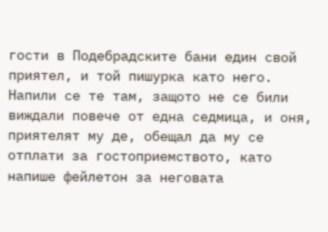гости в Подебрадските бани един свой приятел, и той пишурка като него. Напили се те там, защото не се били виждали повече от една седмица, и оня, приятелят му де, обещал да му се отплати за гостоприемството, като напише фейлетон за неговата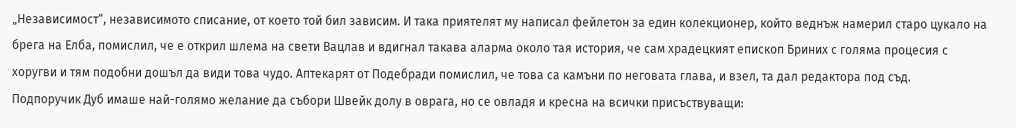„Независимост“, независимото списание, от което той бил зависим. И така приятелят му написал фейлетон за един колекционер, който веднъж намерил старо цукало на брега на Елба, помислил, че е открил шлема на свети Вацлав и вдигнал такава аларма около тая история, че сам храдецкият епископ Бриних с голяма процесия с хоругви и тям подобни дошъл да види това чудо. Аптекарят от Подебради помислил, че това са камъни по неговата глава, и взел, та дал редактора под съд.
Подпоручик Дуб имаше най-голямо желание да събори Швейк долу в оврага, но се овладя и кресна на всички присъствуващи: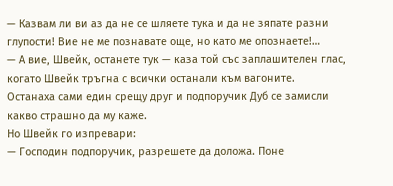— Казвам ли ви аз да не се шляете тука и да не зяпате разни глупости! Вие не ме познавате още, но като ме опознаете!…
— А вие, Швейк, останете тук — каза той със заплашителен глас, когато Швейк тръгна с всички останали към вагоните.
Останаха сами един срещу друг и подпоручик Дуб се замисли какво страшно да му каже.
Но Швейк го изпревари:
— Господин подпоручик, разрешете да доложа. Поне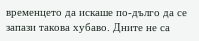временцето да искаше по-дълго да се запази такова хубаво. Дните не са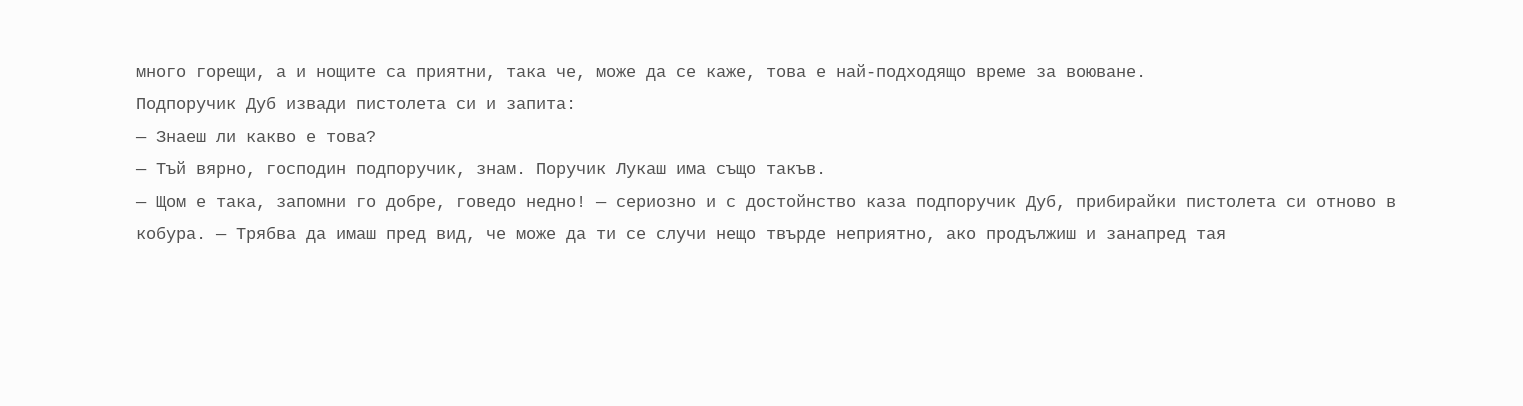много горещи, а и нощите са приятни, така че, може да се каже, това е най-подходящо време за воюване.
Подпоручик Дуб извади пистолета си и запита:
— Знаеш ли какво е това?
— Тъй вярно, господин подпоручик, знам. Поручик Лукаш има също такъв.
— Щом е така, запомни го добре, говедо недно! — сериозно и с достойнство каза подпоручик Дуб, прибирайки пистолета си отново в кобура. — Трябва да имаш пред вид, че може да ти се случи нещо твърде неприятно, ако продължиш и занапред тая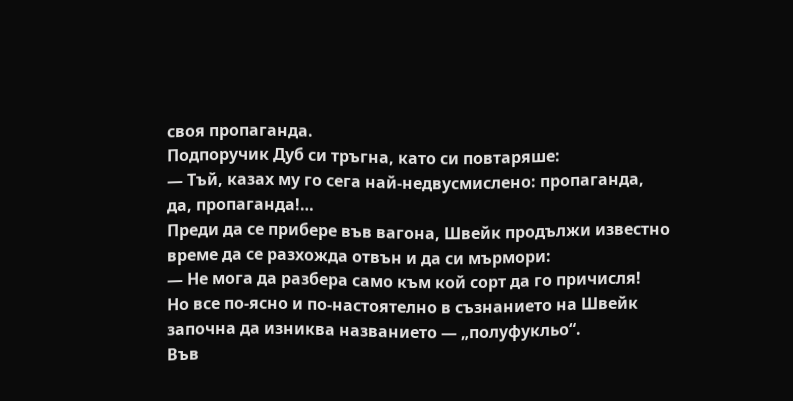своя пропаганда.
Подпоручик Дуб си тръгна, като си повтаряше:
— Тъй, казах му го сега най-недвусмислено: пропаганда, да, пропаганда!…
Преди да се прибере във вагона, Швейк продължи известно време да се разхожда отвън и да си мърмори:
— Не мога да разбера само към кой сорт да го причисля!
Но все по-ясно и по-настоятелно в съзнанието на Швейк започна да изниква названието — „полуфукльо“.
Във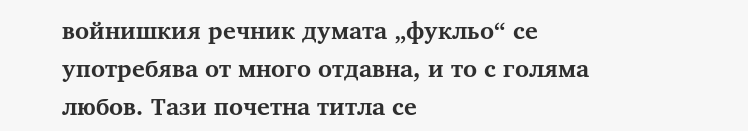войнишкия речник думата „фукльо“ се употребява от много отдавна, и то с голяма любов. Тази почетна титла се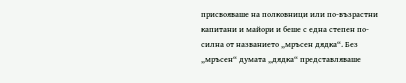присвояваше на полковници или по-възрастни капитани и майори и беше с една степен по-силна от названието „мръсен дядка“. Без „мръсен“ думата „дядка“ представляваше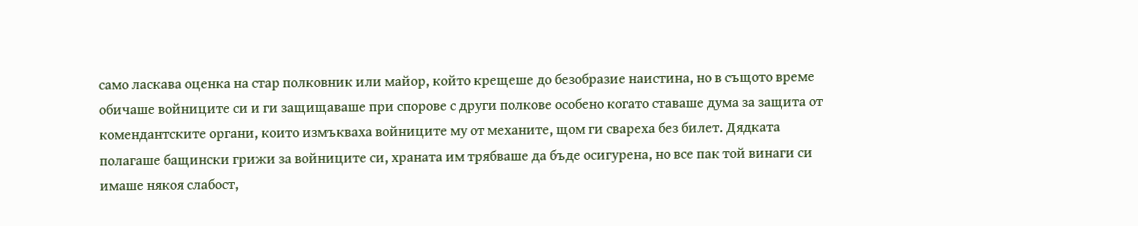само ласкава оценка на стар полковник или майор, който крещеше до безобразие наистина, но в същото време обичаше войниците си и ги защищаваше при спорове с други полкове особено когато ставаше дума за защита от комендантските органи, които измъкваха войниците му от механите, щом ги свареха без билет. Дядката полагаше бащински грижи за войниците си, храната им трябваше да бъде осигурена, но все пак той винаги си имаше някоя слабост,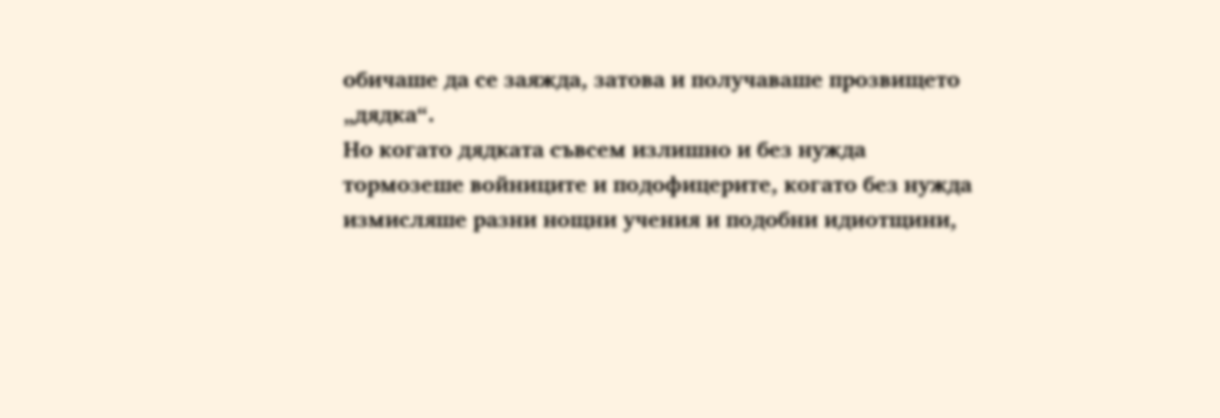обичаше да се заяжда, затова и получаваше прозвището „дядка“.
Но когато дядката съвсем излишно и без нужда тормозеше войниците и подофицерите, когато без нужда измисляше разни нощни учения и подобни идиотщини,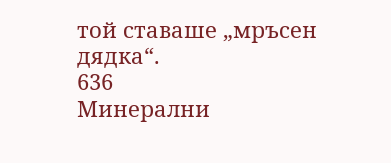той ставаше „мръсен дядка“.
636
Минерални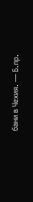бани в Чехия. — Б.пр.